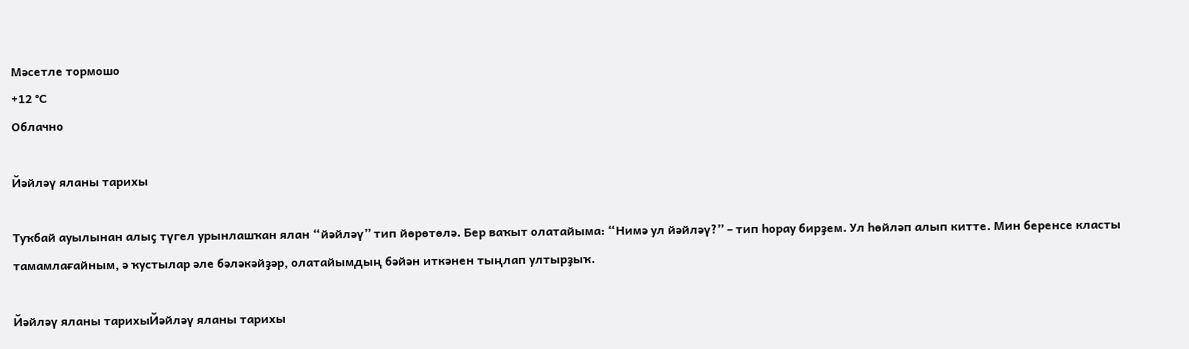Мәсетле тормошо
+12 °С
Облачно

Йәйләү яланы тарихы

Туҡбай ауылынан алыҫ түгел урынлашҡан ялан “йәйләү” тип йөрөтөлә. Бер ваҡыт олатайыма: “Нимә ул йәйләү?” – тип һорау бирҙем. Ул һөйләп алып китте. Мин беренсе класты тамамлағайным, ә ҡустылар әле бәләкәйҙәр, олатайымдың бәйән иткәнен тыңлап ултырҙыҡ.

Йәйләү яланы тарихыЙәйләү яланы тарихы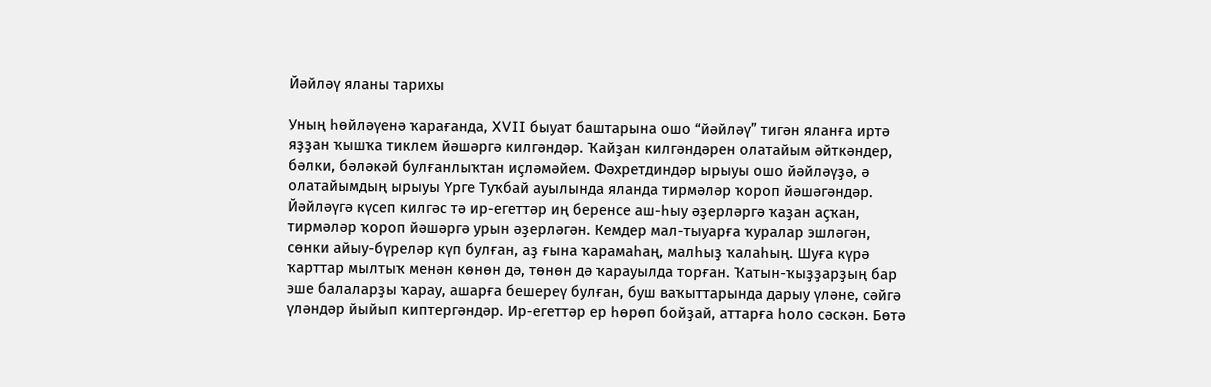Йәйләү яланы тарихы

Уның һөйләүенә ҡарағанда, XVII быуат баштарына ошо “йәйләү” тигән яланға иртә яҙҙан ҡышҡа тиклем йәшәргә килгәндәр. Ҡайҙан килгәндәрен олатайым әйткәндер, бәлки, бәләкәй булғанлыҡтан иҫләмәйем. Фәхретдиндәр ырыуы ошо йәйләүҙә, ә олатайымдың ырыуы Үрге Туҡбай ауылында яланда тирмәләр ҡороп йәшәгәндәр.
Йәйләүгә күсеп килгәс тә ир-егеттәр иң беренсе аш-һыу әҙерләргә ҡаҙан аҫҡан, тирмәләр ҡороп йәшәргә урын әҙерләгән. Кемдер мал-тыуарға ҡуралар эшләгән, сөнки айыу-бүреләр күп булған, аҙ ғына ҡарамаһаң, малһыҙ ҡалаһың. Шуға күрә ҡарттар мылтыҡ менән көнөн дә, төнөн дә ҡарауылда торған. Ҡатын-ҡыҙҙарҙың бар эше балаларҙы ҡарау, ашарға бешереү булған, буш ваҡыттарында дарыу үләне, сәйгә үләндәр йыйып киптергәндәр. Ир-егеттәр ер һөрөп бойҙай, аттарға һоло сәскән. Бөтә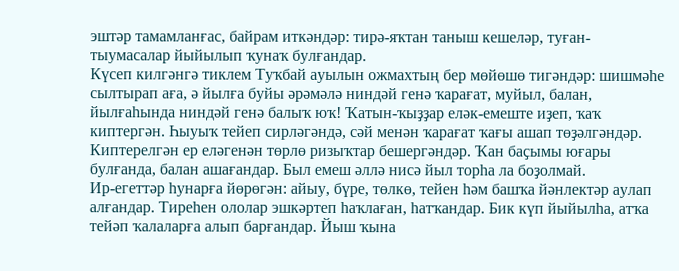эштәр тамамланғас, байрам иткәндәр: тирә-яҡтан таныш кешеләр, туған-тыумасалар йыйылып ҡунаҡ булғандар.
Күсеп килгәнгә тиклем Туҡбай ауылын ожмахтың бер мөйөшө тигәндәр: шишмәһе сылтырап аға, ә йылға буйы әрәмәлә ниндәй генә ҡарағат, муйыл, балан, йылғаһында ниндәй генә балыҡ юҡ! Ҡатын-ҡыҙҙар еләк-емеште иҙеп, ҡаҡ киптергән. Һыуыҡ тейеп сирләгәндә, сәй менән ҡарағат ҡағы ашап төҙәлгәндәр. Киптерелгән ер еләгенән төрлө ризыҡтар бешергәндәр. Ҡан баҫымы юғары булғанда, балан ашағандар. Был емеш әллә нисә йыл торһа ла боҙолмай.
Ир-егеттәр һунарға йөрөгән: айыу, бүре, төлкө, тейен һәм башҡа йәнлектәр аулап алғандар. Тиреһен ололар эшкәртеп һаҡлаған, һатҡандар. Бик күп йыйылһа, атҡа тейәп ҡалаларға алып барғандар. Йыш ҡына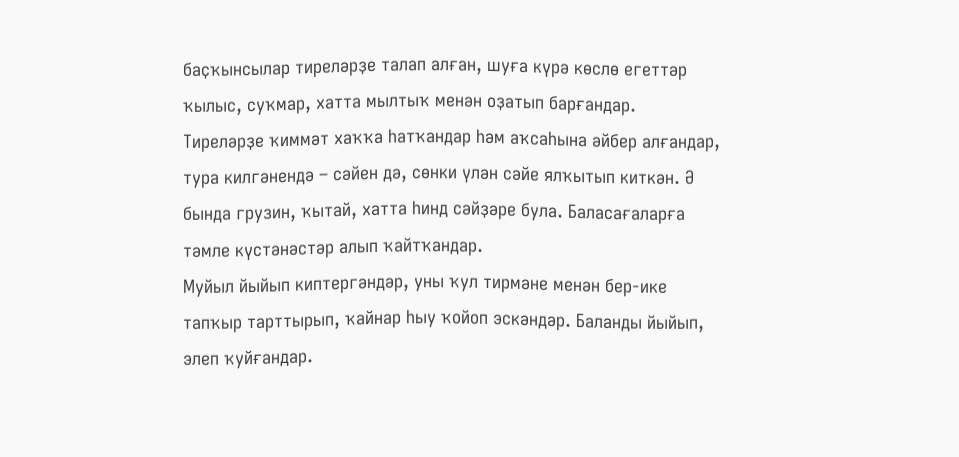баҫҡынсылар тиреләрҙе талап алған, шуға күрә көслө егеттәр ҡылыс, суҡмар, хатта мылтыҡ менән оҙатып барғандар. Тиреләрҙе ҡиммәт хаҡҡа һатҡандар һәм аҡсаһына әйбер алғандар, тура килгәнендә – сәйен дә, сөнки үлән сәйе ялҡытып киткән. Ә бында грузин, ҡытай, хатта һинд сәйҙәре була. Баласағаларға тәмле күстәнәстәр алып ҡайтҡандар.
Муйыл йыйып киптергәндәр, уны ҡул тирмәне менән бер-ике тапҡыр тарттырып, ҡайнар һыу ҡойоп эскәндәр. Баланды йыйып, элеп ҡуйғандар.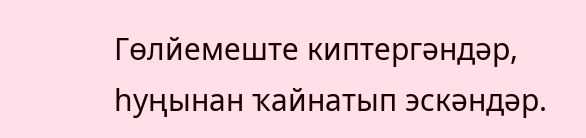Гөлйемеште киптергәндәр, һуңынан ҡайнатып эскәндәр.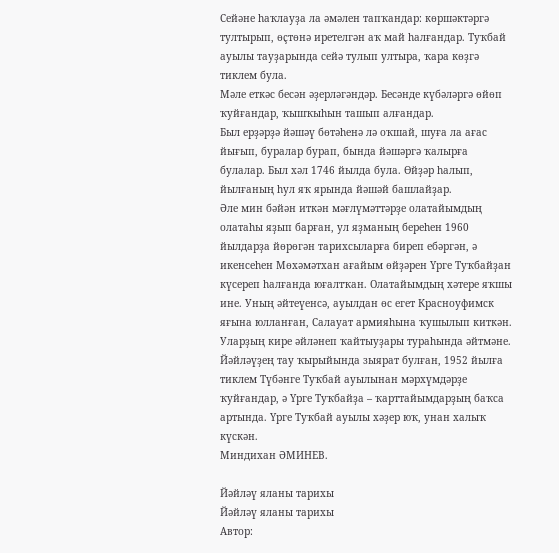Сейәне һаҡлауҙа ла әмәлен тапҡандар: көршәктәргә тултырып, өҫтөнә иретелгән аҡ май һалғандар. Туҡбай ауылы тауҙарында сейә тулып ултыра, ҡара көҙгә тиклем була.
Мәле еткәс бесән әҙерләгәндәр. Бесәнде күбәләргә өйөп ҡуйғандар, ҡышҡыһын ташып алғандар.
Был ерҙәрҙә йәшәү бөтәһенә лә оҡшай, шуға ла ағас йығып, буралар бурап, бында йәшәргә ҡалырға булалар. Был хәл 1746 йылда була. Өйҙәр һалып, йылғаның һул яҡ ярында йәшәй башлайҙар.
Әле мин бәйән иткән мәғлүмәттәрҙе олатайымдың олатаһы яҙып барған, ул яҙманың береһен 1960 йылдарҙа йөрөгән тарихсыларға биреп ебәргән, ә икенсеһен Мөхәмәтхан ағайым өйҙәрен Үрге Туҡбайҙан күсереп һалғанда юғалтҡан. Олатайымдың хәтере яҡшы ине. Уның әйтеүенсә, ауылдан өс егет Красноуфимск яғына юлланған, Салауат армияһына ҡушылып киткән. Уларҙың кире әйләнеп ҡайтыуҙары тураһында әйтмәне.
Йәйләүҙең тау ҡырыйында зыярат булған, 1952 йылға тиклем Түбәнге Туҡбай ауылынан мәрхүмдәрҙе ҡуйғандар, ә Үрге Туҡбайҙа – ҡарттайымдарҙың баҡса артында. Үрге Туҡбай ауылы хәҙер юҡ, унан халыҡ күскән.
Миндихан ӘМИНЕВ.

Йәйләү яланы тарихы
Йәйләү яланы тарихы
Автор: